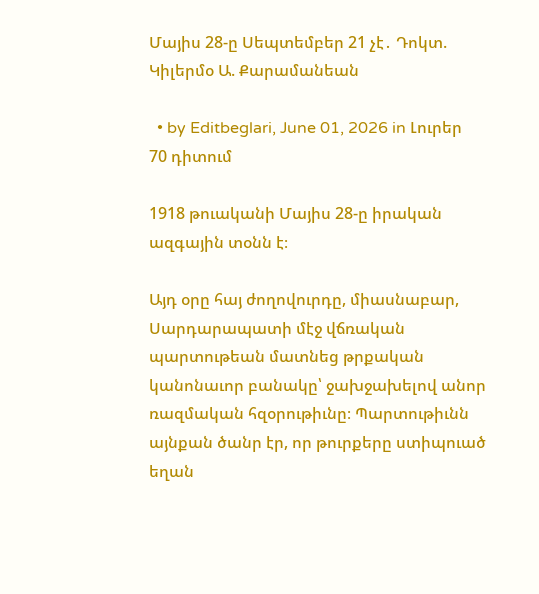Մայիս 28-ը Սեպտեմբեր 21 չէ․ Դոկտ. Կիլերմօ Ա. Քարամանեան

  • by Editbeglari, June 01, 2026 in Լուրեր
70 դիտում

1918 թուականի Մայիս 28-ը իրական ազգային տօնն է։

Այդ օրը հայ ժողովուրդը, միասնաբար, Սարդարապատի մէջ վճռական պարտութեան մատնեց թրքական կանոնաւոր բանակը՝ ջախջախելով անոր ռազմական հզօրութիւնը։ Պարտութիւնն այնքան ծանր էր, որ թուրքերը ստիպուած եղան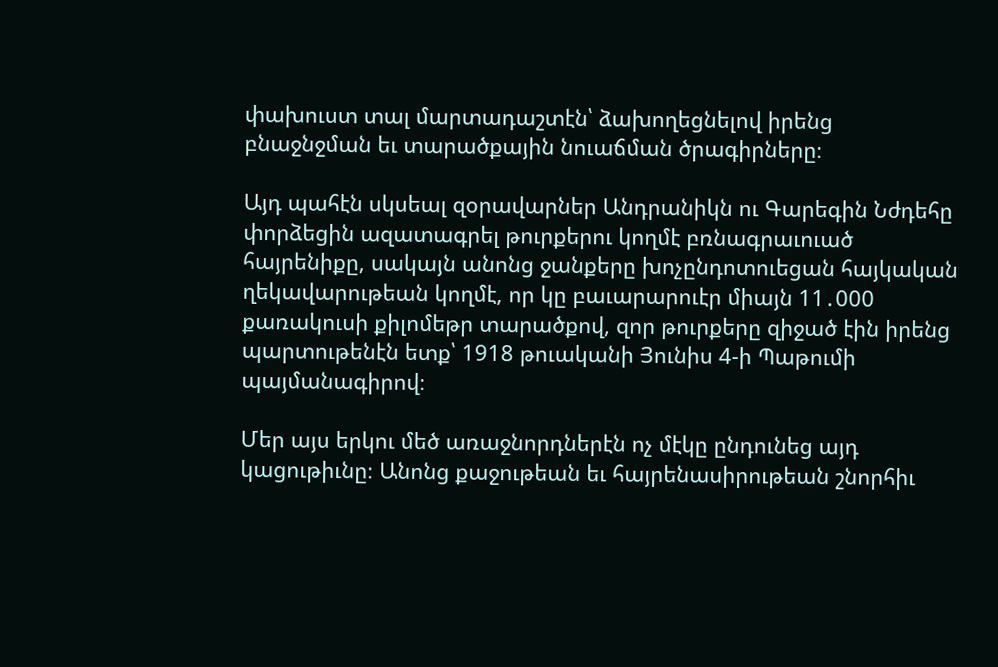փախուստ տալ մարտադաշտէն՝ ձախողեցնելով իրենց բնաջնջման եւ տարածքային նուաճման ծրագիրները։

Այդ պահէն սկսեալ զօրավարներ Անդրանիկն ու Գարեգին Նժդեհը փորձեցին ազատագրել թուրքերու կողմէ բռնագրաւուած հայրենիքը, սակայն անոնց ջանքերը խոչընդոտուեցան հայկական ղեկավարութեան կողմէ, որ կը բաւարարուէր միայն 11․000 քառակուսի քիլոմեթր տարածքով, զոր թուրքերը զիջած էին իրենց պարտութենէն ետք՝ 1918 թուականի Յունիս 4-ի Պաթումի պայմանագիրով։

Մեր այս երկու մեծ առաջնորդներէն ոչ մէկը ընդունեց այդ կացութիւնը։ Անոնց քաջութեան եւ հայրենասիրութեան շնորհիւ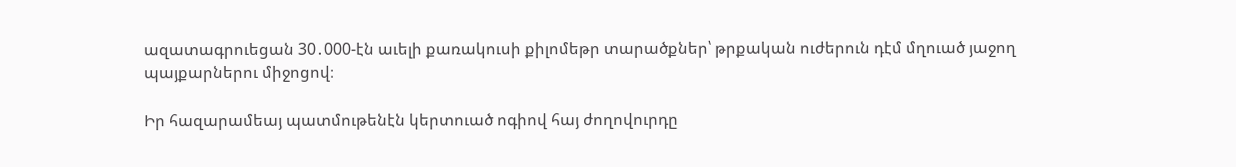ազատագրուեցան 30․000-էն աւելի քառակուսի քիլոմեթր տարածքներ՝ թրքական ուժերուն դէմ մղուած յաջող պայքարներու միջոցով։

Իր հազարամեայ պատմութենէն կերտուած ոգիով հայ ժողովուրդը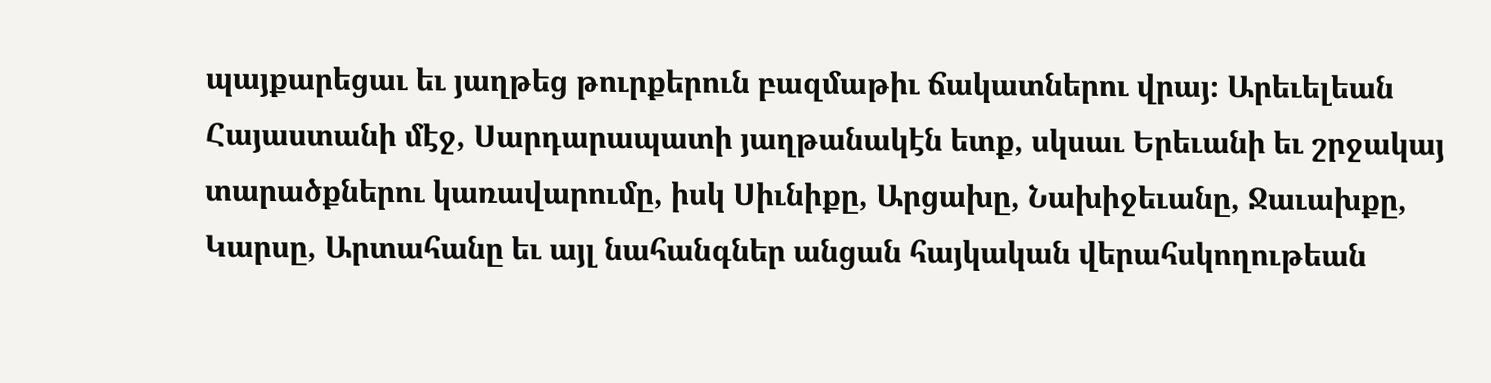պայքարեցաւ եւ յաղթեց թուրքերուն բազմաթիւ ճակատներու վրայ։ Արեւելեան Հայաստանի մէջ, Սարդարապատի յաղթանակէն ետք, սկսաւ Երեւանի եւ շրջակայ տարածքներու կառավարումը, իսկ Սիւնիքը, Արցախը, Նախիջեւանը, Ջաւախքը, Կարսը, Արտահանը եւ այլ նահանգներ անցան հայկական վերահսկողութեան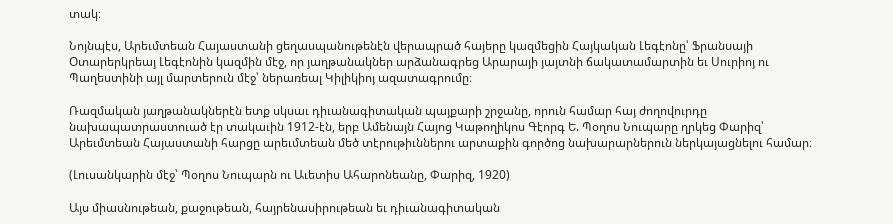տակ։

Նոյնպէս, Արեւմտեան Հայաստանի ցեղասպանութենէն վերապրած հայերը կազմեցին Հայկական Լեգէոնը՝ Ֆրանսայի Օտարերկրեայ Լեգէոնին կազմին մէջ, որ յաղթանակներ արձանագրեց Արարայի յայտնի ճակատամարտին եւ Սուրիոյ ու Պաղեստինի այլ մարտերուն մէջ՝ ներառեալ Կիլիկիոյ ազատագրումը։

Ռազմական յաղթանակներէն ետք սկսաւ դիւանագիտական պայքարի շրջանը, որուն համար հայ ժողովուրդը նախապատրաստուած էր տակաւին 1912-էն, երբ Ամենայն Հայոց Կաթողիկոս Գէորգ Ե. Պօղոս Նուպարը ղրկեց Փարիզ՝ Արեւմտեան Հայաստանի հարցը արեւմտեան մեծ տէրութիւններու արտաքին գործոց նախարարներուն ներկայացնելու համար։

(Լուսանկարին մէջ՝ Պօղոս Նուպարն ու Աւետիս Ահարոնեանը, Փարիզ, 1920)

Այս միասնութեան, քաջութեան, հայրենասիրութեան եւ դիւանագիտական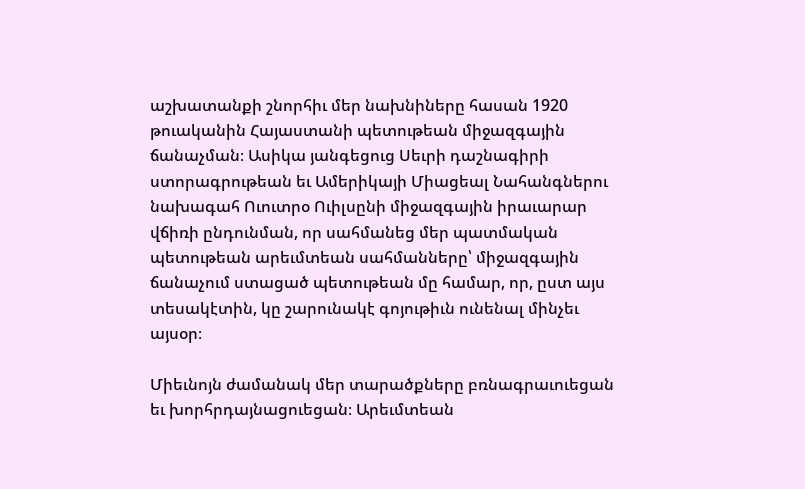աշխատանքի շնորհիւ մեր նախնիները հասան 1920 թուականին Հայաստանի պետութեան միջազգային ճանաչման։ Ասիկա յանգեցուց Սեւրի դաշնագիրի ստորագրութեան եւ Ամերիկայի Միացեալ Նահանգներու նախագահ Ուուտրօ Ուիլսընի միջազգային իրաւարար վճիռի ընդունման, որ սահմանեց մեր պատմական պետութեան արեւմտեան սահմանները՝ միջազգային ճանաչում ստացած պետութեան մը համար, որ, ըստ այս տեսակէտին, կը շարունակէ գոյութիւն ունենալ մինչեւ այսօր։

Միեւնոյն ժամանակ մեր տարածքները բռնագրաւուեցան եւ խորհրդայնացուեցան։ Արեւմտեան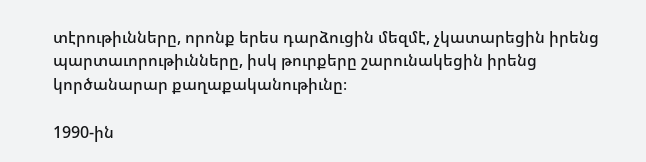տէրութիւնները, որոնք երես դարձուցին մեզմէ, չկատարեցին իրենց պարտաւորութիւնները, իսկ թուրքերը շարունակեցին իրենց կործանարար քաղաքականութիւնը։

1990-ին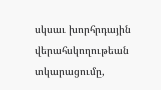սկսաւ խորհրդային վերահսկողութեան տկարացումը,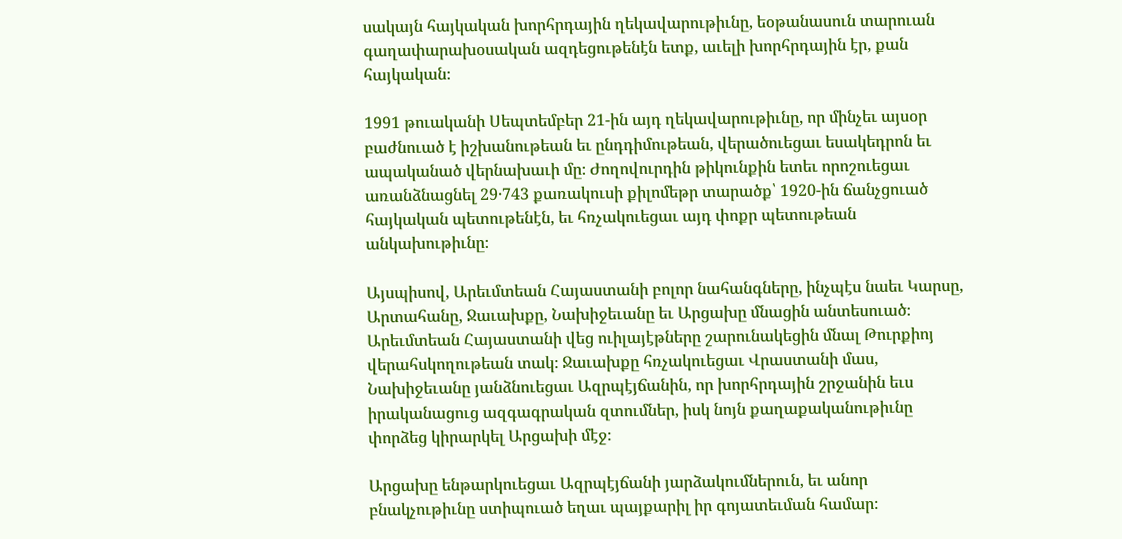սակայն հայկական խորհրդային ղեկավարութիւնը, եօթանասուն տարուան գաղափարախօսական ազդեցութենէն ետք, աւելի խորհրդային էր, քան հայկական։

1991 թուականի Սեպտեմբեր 21-ին այդ ղեկավարութիւնը, որ մինչեւ այսօր բաժնուած է իշխանութեան եւ ընդդիմութեան, վերածուեցաւ եսակեդրոն եւ ապականած վերնախաւի մը։ Ժողովուրդին թիկունքին ետեւ որոշուեցաւ առանձնացնել 29․743 քառակուսի քիլոմեթր տարածք՝ 1920-ին ճանչցուած հայկական պետութենէն, եւ հռչակուեցաւ այդ փոքր պետութեան անկախութիւնը։

Այսպիսով, Արեւմտեան Հայաստանի բոլոր նահանգները, ինչպէս նաեւ Կարսը, Արտահանը, Ջաւախքը, Նախիջեւանը եւ Արցախը մնացին անտեսուած։ Արեւմտեան Հայաստանի վեց ուիլայէթները շարունակեցին մնալ Թուրքիոյ վերահսկողութեան տակ։ Ջաւախքը հռչակուեցաւ Վրաստանի մաս, Նախիջեւանը յանձնուեցաւ Ազրպէյճանին, որ խորհրդային շրջանին եւս իրականացուց ազգագրական զտումներ, իսկ նոյն քաղաքականութիւնը փորձեց կիրարկել Արցախի մէջ։

Արցախը ենթարկուեցաւ Ազրպէյճանի յարձակումներուն, եւ անոր բնակչութիւնը ստիպուած եղաւ պայքարիլ իր գոյատեւման համար։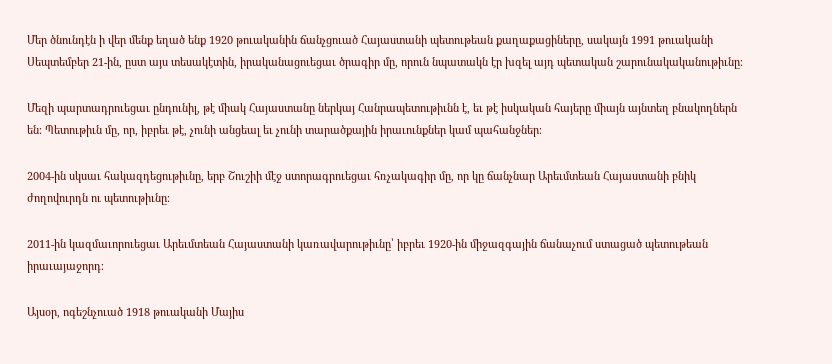Մեր ծնունդէն ի վեր մենք եղած ենք 1920 թուականին ճանչցուած Հայաստանի պետութեան քաղաքացիները, սակայն 1991 թուականի Սեպտեմբեր 21-ին, ըստ այս տեսակէտին, իրականացուեցաւ ծրագիր մը, որուն նպատակն էր խզել այդ պետական շարունակականութիւնը։

Մեզի պարտադրուեցաւ ընդունիլ, թէ միակ Հայաստանը ներկայ Հանրապետութիւնն է, եւ թէ իսկական հայերը միայն այնտեղ բնակողներն են։ Պետութիւն մը, որ, իբրեւ թէ, չունի անցեալ եւ չունի տարածքային իրաւունքներ կամ պահանջներ։

2004-ին սկսաւ հակազդեցութիւնը, երբ Շուշիի մէջ ստորագրուեցաւ հռչակագիր մը, որ կը ճանչնար Արեւմտեան Հայաստանի բնիկ ժողովուրդն ու պետութիւնը։

2011-ին կազմաւորուեցաւ Արեւմտեան Հայաստանի կառավարութիւնը՝ իբրեւ 1920-ին միջազգային ճանաչում ստացած պետութեան իրաւայաջորդ։

Այսօր, ոգեշնչուած 1918 թուականի Մայիս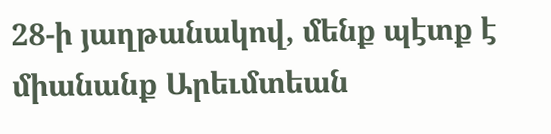28-ի յաղթանակով, մենք պէտք է միանանք Արեւմտեան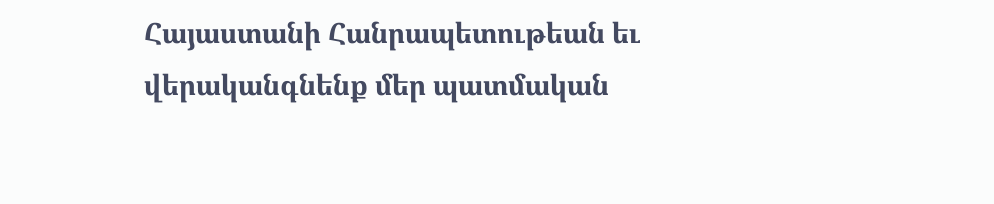Հայաստանի Հանրապետութեան եւ վերականգնենք մեր պատմական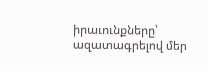իրաւունքները՝ ազատագրելով մեր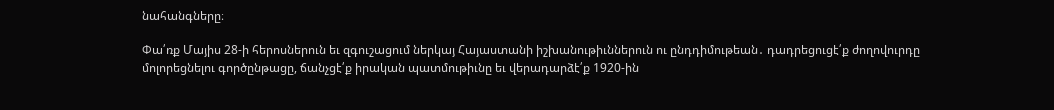նահանգները։

Փա՛ռք Մայիս 28-ի հերոսներուն եւ զգուշացում ներկայ Հայաստանի իշխանութիւններուն ու ընդդիմութեան․ դադրեցուցէ՛ք ժողովուրդը մոլորեցնելու գործընթացը, ճանչցէ՛ք իրական պատմութիւնը եւ վերադարձէ՛ք 1920-ին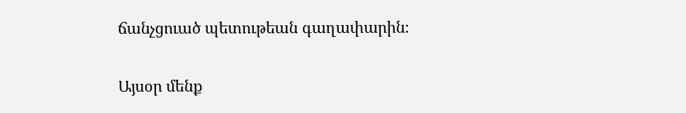ճանչցուած պետութեան գաղափարին։

Այսօր մենք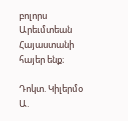բոլորս Արեւմտեան Հայաստանի հայեր ենք։

Դոկտ. Կիլերմօ Ա.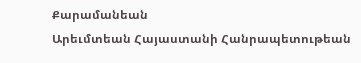Քարամանեան
Արեւմտեան Հայաստանի Հանրապետութեան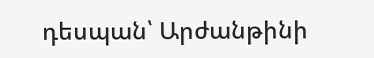դեսպան՝ Արժանթինի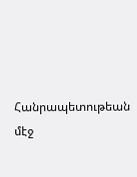Հանրապետութեան մէջ